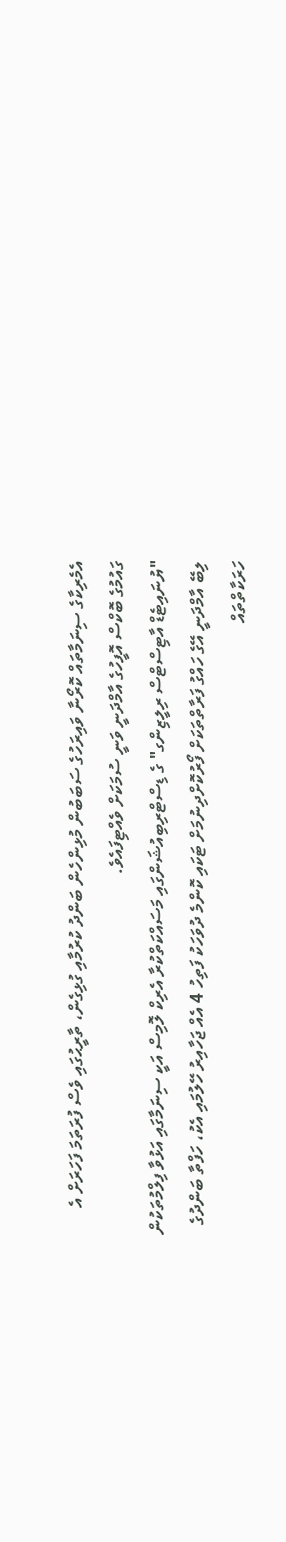އެމެރިކާގެ ސިނަމާތައް ކޮރޯނާ ވައިރަހުގެ ސަބަބުން މުޅިންހެން ބަންދު ކުރުމާއި ގުޅިގެން، ތާރީޙުގައި ވެސް ފުރަތަމަ ފަހަރަށް އެ ގައުމުގެ ބޮކްސް އޮފީހުގެ އާމްދަނީ ވަނީ ސުމަކަށް ވެއްޓިފައެވެ.
"ޔުނައިޓެޑް އާޓިސްޓްސް ރިލީޒިންގ" ގެ ޑިސްޓްރިބިއުޝަންގައި މަސައްކަތްކުރާ އެރިކް ލޮމިސް އަކީ ސިނަމާގައި އަޅުވާ ފިލްމުތަކުން ލިބޭ އާމްދަނީ އޭގެ ހައްގު ފަރާތްތަކަށް ފޯރުކޮށްދިނުމަށް ޓަކައި ކޮންމެ ދުވަހަކު ފަތިހު 4 އެއް ޖަހާއިރު ހޭލުމައި އެކު، ހަފްތާ ބަންދުގެ ހަރަކާތްތައް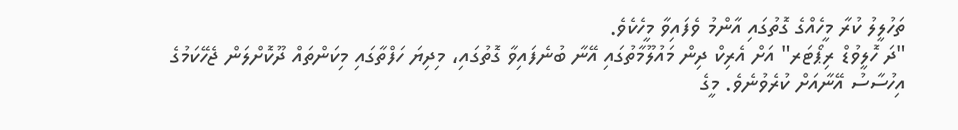ތަހުލީލު ކުރާ މީހެއްގެ ގޮތުގައި އާންމު ވެފައިވާ މީހެކެވެ.
"ދަ ހޮލީވުޑް ރިޕޯޓަރ" އަށް އެރިކް ދިން މައުލޫމާތުގައި އޭނާ ބުނެފައިވާ ގޮތުގައި، މިދިޔަ ހަފްތާގައި މިކަންތައް ދޫކޮށްލަން ޖެހޭކަމުގެ އިހުސާސު އޭނާއަށް ކުރެވުނެވެ. މީގެ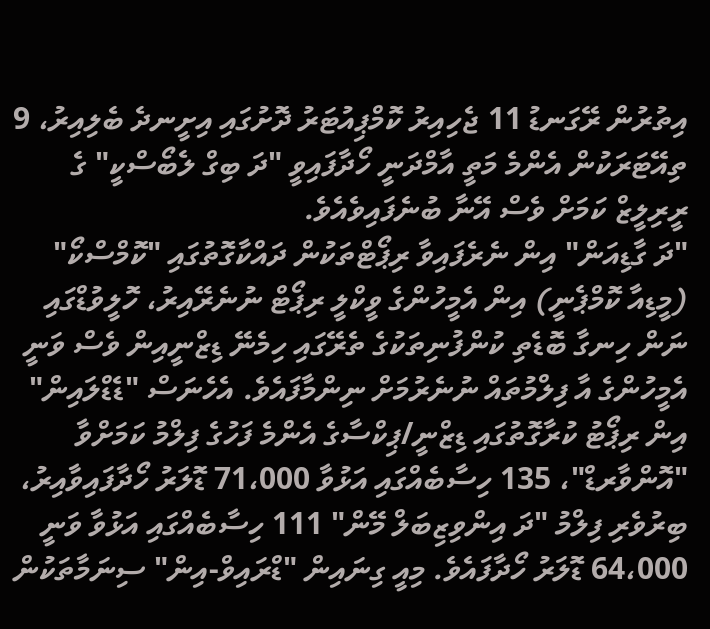އިތުރުން ރޭގަނޑު 11 ޖެހިއިރު ކޮމްޕިއުޓަރު ދޮށުގައި އިށީނދެ ބެލިއިރު، 9 ތިއޭޓަރަކުން އެންމެ މަތީ އާމްދަނީ ހޯދާފައިވީ "ދަ ބިގް ލެބޯސްކީ" ގެ ރީރިލީޒް ކަމަށް ވެސް އޭނާ ބުނެފައިވެއެވެ.
"ދަ ގާޑިއަން" އިން ނެރެފައިވާ ރިޕޯޓްތަކުން ދައްކާގޮތުގައި "ކޮމްސްކޯ" (މީޑިއާ ކޮމްޕެނީ) އިން އެމީހުންގެ ވީކްލީ ރިޕޯޓް ނުނެރޭއިރު، ހޮލީވުޑްގައި ނަން ހިނގާ ބޮޑެތި ކުންފުނިތަކުގެ ތެރޭގައި ހިމެނޭ ޑިޒްނީއިން ވެސް ވަނީ އެމީހުންގެ އާ ފިލްމުތައް ނުނެރުމަށް ނިންމާފައެވެ. އެހެނަސް "ޑެޑްލައިން" އިން ރިޕޯޓު ކުރާގޮތުގައި ޑިޒްނީ/ޕިކްސާގެ އެންމެ ފަހުގެ ފިލްމު ކަމަށްވާ "އޮންވާރޑް"، 135 ހިސާބެއްގައި އަޅުވާ 71،000 ޑޮލަރު ހޯދާފައިވާއިރު، ބިރުވެރި ފިލްމު "ދަ އިންވިޒިބަލް މޭން" 111 ހިސާބެއްގައި އަޅުވާ ވަނީ 64،000 ޑޮލަރު ހޯދާފައެވެ. މިއީ ގިނައިން "ޑްރައިވް-އިން" ސިނަމާތަކުން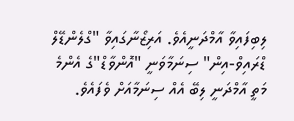ލިބިފައިވާ އާމްދަނީއެވެ. އަރިޒޯނާގައިވާ "ގްލެންޑޭލް ޑްރައިވް-އިން" ސިނަމާވަނީ "އޮންވާޑް"ގެ އެންމެ މަތީ އާމްދަނީ ލިބޭ އެއް ސިނަމާއަށް ވެފައެވެ.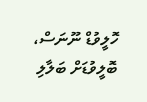ހޮލީވުޑް ނޫނަސް، ބޮލީވުޑަށް ބަލާލި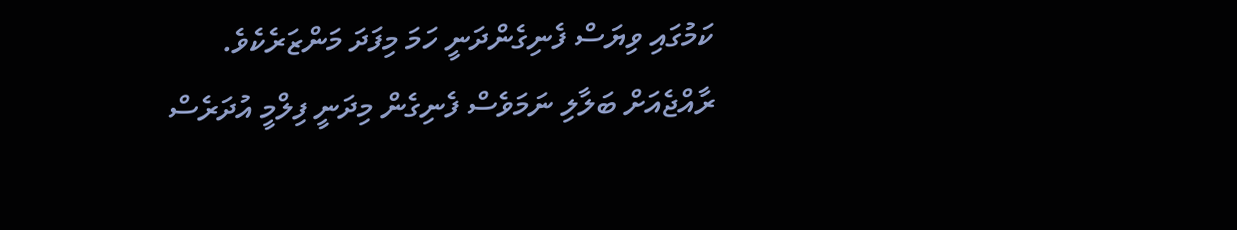ކަމުގައި ވިޔަސް ފެނިގެންދަނީ ހަމަ މިފަދަ މަންޒަރެކެވެ. ރާއްޖެއަށް ބަލާލި ނަމަވެސް ފެނިގެން މިދަނީ ފިލްމީ އުދަރެސް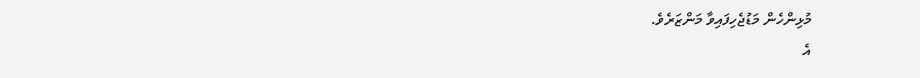މުޅިންހެން މަޑުޖެހިފައިވާ މަންޒަރެވެ.
އެ